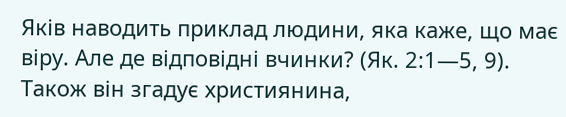Яків наводить приклад людини, яка каже, що має віру. Але де відповідні вчинки? (Як. 2:1—5, 9). Також він згадує християнина,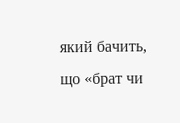який бачить, що «брат чи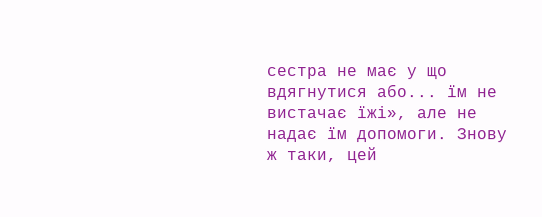сестра не має у що вдягнутися або... їм не вистачає їжі», але не надає їм допомоги. Знову ж таки, цей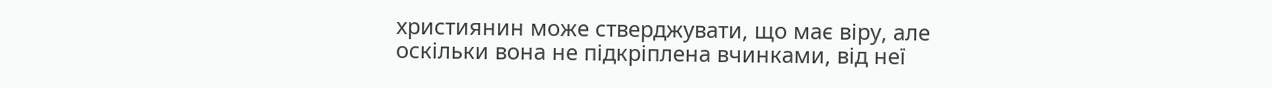християнин може стверджувати, що має віру, але оскільки вона не підкріплена вчинками, від неї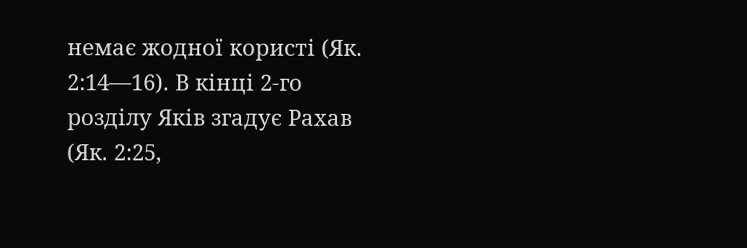немає жодної користі (Як. 2:14—16). В кінці 2-го розділу Яків згадує Рахав (Як. 2:25,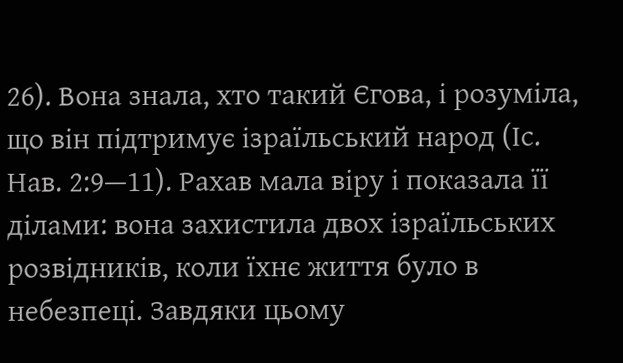26). Вона знала, хто такий Єгова, і розуміла, що він підтримує ізраїльський народ (Іс. Нав. 2:9—11). Рахав мала віру і показала її ділами: вона захистила двох ізраїльських розвідників, коли їхнє життя було в небезпеці. Завдяки цьому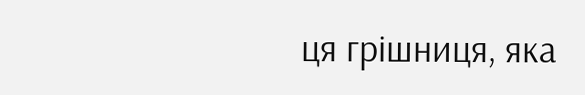ця грішниця, яка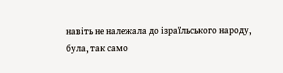навіть не належала до ізраїльського народу, була, так само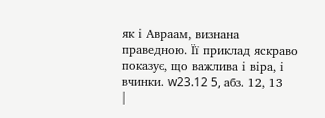як і Авраам, визнана праведною. Її приклад яскраво показує, що важлива і віра, і вчинки. w23.12 5, абз. 12, 13
|